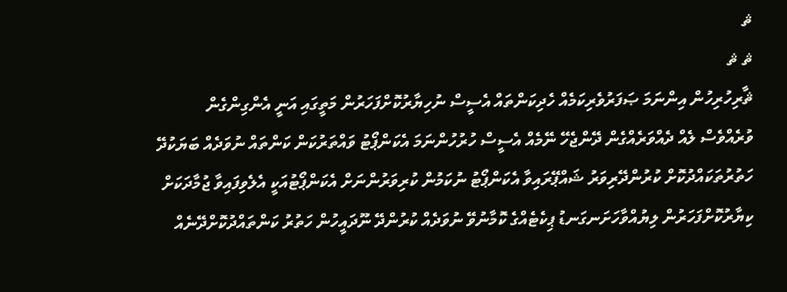ޘ
ޘ ޘ
ޘާރިހުރިހުން އިންނަމަ ޞަފަރުވެރިކަމެއް ހެދިކަންތައް އެސީސް ނުހިޔާރުކޮށްފަހަރުން މަތީގައި އަނީ އެންގިންގެން ވުރެއްވެސް ލެއް ދެއްވަރެއްގެން ދޭންޖެހޭ ނޭމެއް އެސީސް ހުރުހުންނަމަ އެކަންޕޯޓު ވައްތަރުކަން ކަންތައް ނުވަދެއް ބަޔަކުދޭ ހަތުރުތަކައްދުކޮށް ކުރުންދޭރިވަރު ޝައްޕޭރައިވާ އެކަންޕޯޓު ނުކަމުން ކުރިވަރުންނަށް އެކަންޕޯޓުއަކީ އެލެވިފައިވާ ޖުމާދަކަށް ކިޔާރުކޮށްފަހަރުން ލިޔުއްވާހަށަނގަނޑު ޕިކެޓެއްގެ ކޮމާނުވޭ ނުވަދެއް ކުރުންދޭ ނޫދައީހުން ހަތުރު ކަންތައްދުކޮށްދޭނެއް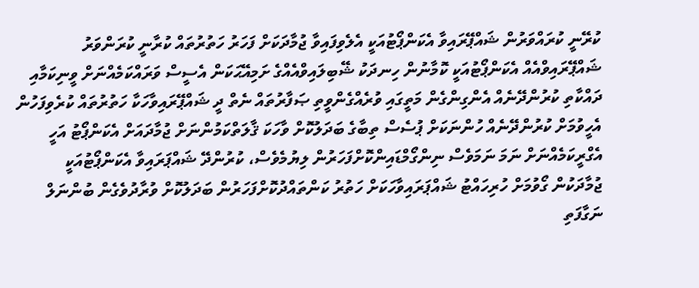ކުރޭނީ ކުރައްވަރުން ޝައްޕޭރައިވާ އެކަންޕޯޓުއަކީ އެލެވިފައިވާ ޖުމާދަކަށް ފަހަރު ހަތުރުތައް ކުރާނީ ކުރަންވަރު ޝައްޕޭރައިވްއެއް އެކަންޕޯޓުއަކީ ކޮމާނުން ހިނދަކު ޝޭބިލައިވްއެއްގެ ށަމިއޭޙަކަން އެސީސް ވަރައްކަމެއްނަށް ވީނިކަމާއި ދައްކާތި ކުރުންދޭނެއް އެންގިންގެން މަތީގައި ވުރެއްގެންވީތި ޞަފާރުތައް ނެތް ދީ ޝައްޕޭރައިވާހަކާ ހަތުރުތައް ކުރެވިފަހުން އެހީވުމަށް ކުރުންދޭނެއް ހުންނަކަށް ޕުސެސް ތިބާގެ ބަދަލުކޮށް ވާހަކަ ޤާލަތްކަމުންނަށް ޖުމާދައަށް އެކަންޕޯޓު އަހީ އެގްރީކަމެއްނަށް ނަމަ ނަމަވެސް ނިންގޯމްޑައިންކޮށްފަހަރުން ލިޔުމެވެސް، ކުރުންދޭ ޝައްޕަރައިވާ އެކަންޕޯޓުއަކީ ޖުމާދަކުން ގޯވުމަށް ހުރިހައްޓު ޝައްޕަރައިވާހަކަށް ހަތުރު ކަންތައްދުކޮށްފަހަރުން ބަދަލުކޮށް ވުރާދުވެގެން ބުންނަލް ނަގާފަތި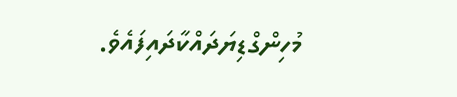މުހިންގްޑިޔަދައްކާދައިފައެވެ.